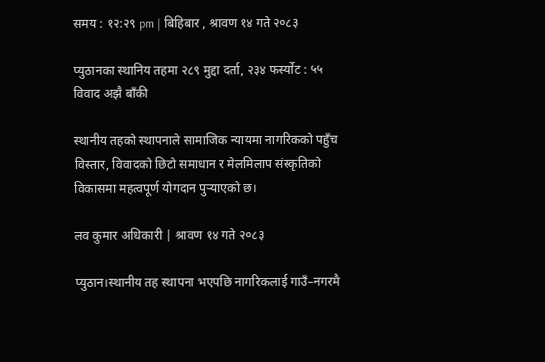समय : १२:२९ pm | बिहिबार , श्रावण १४ गते २०८३

प्युठानका स्थानिय तहमा २८९ मुद्दा दर्ता, २३४ फर्स्योट : ५५ विवाद अझै बाँकी

स्थानीय तहको स्थापनाले सामाजिक न्यायमा नागरिकको पहुँच विस्तार, विवादको छिटो समाधान र मेलमिलाप संस्कृतिको विकासमा महत्वपूर्ण योगदान पुर्‍याएको छ।

लव कुमार अधिकारी | श्रावण १४ गते २०८३

प्युठान।स्थानीय तह स्थापना भएपछि नागरिकलाई गाउँ–नगरमै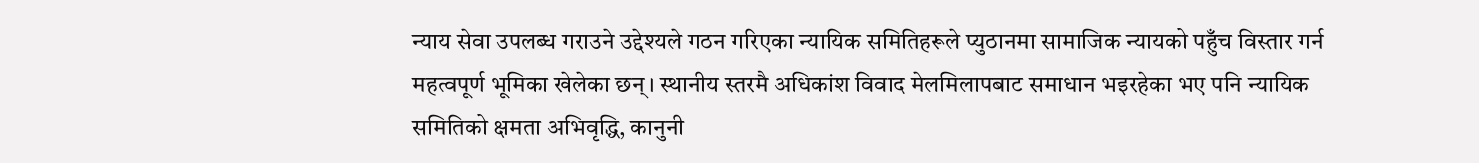न्याय सेवा उपलब्ध गराउने उद्देश्यले गठन गरिएका न्यायिक समितिहरूले प्युठानमा सामाजिक न्यायको पहुँच विस्तार गर्न महत्वपूर्ण भूमिका खेलेका छन्। स्थानीय स्तरमै अधिकांश विवाद मेलमिलापबाट समाधान भइरहेका भए पनि न्यायिक समितिको क्षमता अभिवृद्धि, कानुनी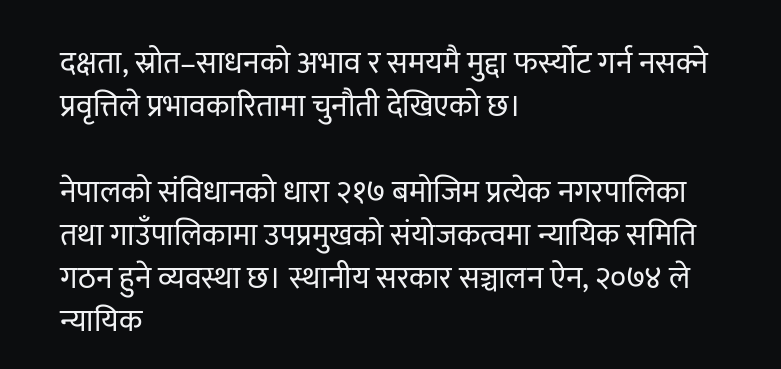दक्षता, स्रोत–साधनको अभाव र समयमै मुद्दा फर्स्योट गर्न नसक्ने प्रवृत्तिले प्रभावकारितामा चुनौती देखिएको छ।

नेपालको संविधानको धारा २१७ बमोजिम प्रत्येक नगरपालिका तथा गाउँपालिकामा उपप्रमुखको संयोजकत्वमा न्यायिक समिति गठन हुने व्यवस्था छ। स्थानीय सरकार सञ्चालन ऐन, २०७४ ले न्यायिक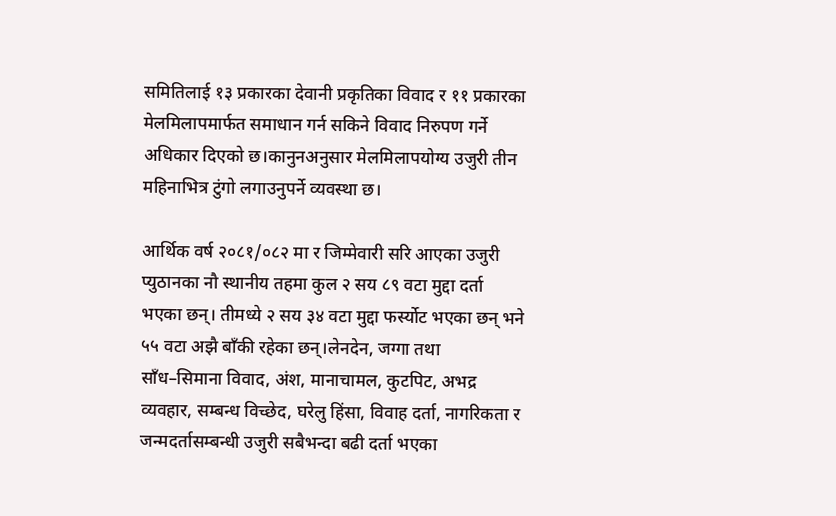समितिलाई १३ प्रकारका देवानी प्रकृतिका विवाद र ११ प्रकारका मेलमिलापमार्फत समाधान गर्न सकिने विवाद निरुपण गर्ने अधिकार दिएको छ।कानुनअनुसार मेलमिलापयोग्य उजुरी तीन महिनाभित्र टुंगो लगाउनुपर्ने व्यवस्था छ।

आर्थिक वर्ष २०८१/०८२ मा र जिम्मेवारी सरि आएका उजुरी प्युठानका नौ स्थानीय तहमा कुल २ सय ८९ वटा मुद्दा दर्ता भएका छन्। तीमध्ये २ सय ३४ वटा मुद्दा फर्स्योट भएका छन् भने ५५ वटा अझै बाँकी रहेका छन्।लेनदेन, जग्गा तथा साँध–सिमाना विवाद, अंश, मानाचामल, कुटपिट, अभद्र व्यवहार, सम्बन्ध विच्छेद, घरेलु हिंसा, विवाह दर्ता, नागरिकता र जन्मदर्तासम्बन्धी उजुरी सबैभन्दा बढी दर्ता भएका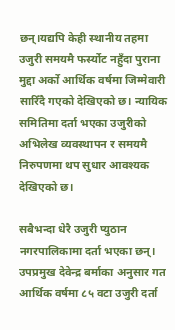छन्।यद्यपि केही स्थानीय तहमा उजुरी समयमै फर्स्योट नहुँदा पुराना मुद्दा अर्को आर्थिक वर्षमा जिम्मेवारी सारिँदै गएको देखिएको छ। न्यायिक समितिमा दर्ता भएका उजुरीको अभिलेख व्यवस्थापन र समयमै निरुपणमा थप सुधार आवश्यक देखिएको छ।

सबैभन्दा धेरै उजुरी प्युठान नगरपालिकामा दर्ता भएका छन्। उपप्रमुख देवेन्द्र बर्माका अनुसार गत आर्थिक वर्षमा ८५ वटा उजुरी दर्ता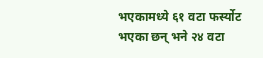भएकामध्ये ६१ वटा फर्स्योट भएका छन् भने २४ वटा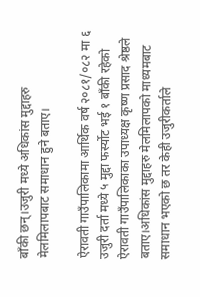बाँकी छन्।उजुरी मध्ये अधिकांस मुद्दाहरु मेलमिलापबाट समाधान हुने बताए।

ऐरावती गाउँपालिकामा आर्थिक वर्ष २०८१/०८२ मा ६ उजुरी दर्ता मध्ये ५ मुद्दा फर्स्योट भई १ बाँकी रहेको ऐरावती गाउँपालिकाका उपाध्यक्ष कृष्ण प्रसाद श्रेष्ठले बताए।अधिकांस मुद्दाहरु मेलमिलापको माध्यमबाट समाधान भएको छ तर केही उजुरीकर्ताले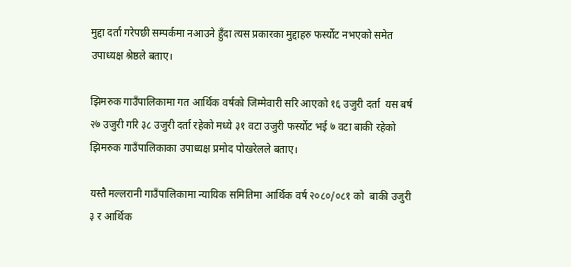मुद्दा दर्ता गरेपछी सम्पर्कमा नआउने हुँदा त्यस प्रकारका मुद्दाहरु फर्स्योट नभएको समेत उपाध्यक्ष श्रेष्ठले बताए।

झिमरुक गाउँपालिकामा गत आर्थिक वर्षको जिम्मेवारी सरि आएको १६ उजुरी दर्ता  यस बर्ष २७ उजुरी गरि ३८ उजुरी दर्ता रहेको मध्ये ३१ वटा उजुरी फर्स्योट भई ७ वटा बाकी रहेको झिमरुक गाउँपालिकाका उपाध्यक्ष प्रमोद पोखरेलले बताए।

यस्तै मल्लरानी गाउँपालिकामा न्यायिक समितिमा आर्थिक वर्ष २०८०/०८१ को  बाकी उजुरी  ३ र आर्थिक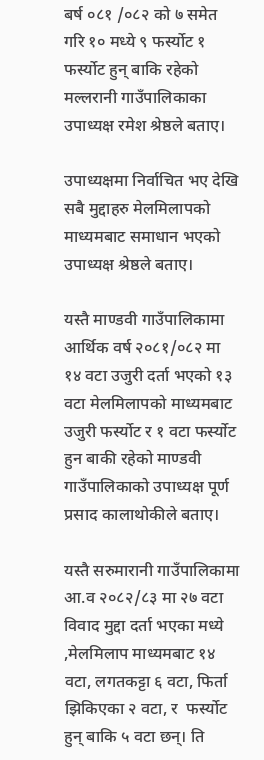बर्ष ०८१ /०८२ को ७ समेत गरि १० मध्ये ९ फर्स्योट १ फर्स्योट हुन् बाकि रहेको मल्लरानी गाउँपालिकाका उपाध्यक्ष रमेश श्रेष्ठले बताए।

उपाध्यक्षमा निर्वाचित भए देखि सबै मुद्दाहरु मेलमिलापको माध्यमबाट समाधान भएको उपाध्यक्ष श्रेष्ठले बताए।

यस्तै माण्डवी गाउँपालिकामा आर्थिक वर्ष २०८१/०८२ मा १४ वटा उजुरी दर्ता भएको १३ वटा मेलमिलापको माध्यमबाट उजुरी फर्स्योट र १ वटा फर्स्योट हुन बाकी रहेको माण्डवी गाउँपालिकाको उपाध्यक्ष पूर्ण प्रसाद कालाथोकीले बताए।

यस्तै सरुमारानी गाउँपालिकामा आ.व २०८२/८३ मा २७ वटा विवाद मुद्दा दर्ता भएका मध्ये ,मेलमिलाप माध्यमबाट १४ वटा, लगतकट्टा ६ वटा, फिर्ता झिकिएका २ वटा, र  फर्स्योट हुन् बाकि ५ वटा छन्। ति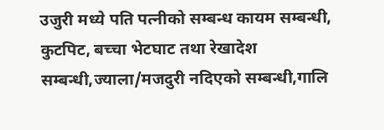उजुरी मध्ये पति पत्नीको सम्बन्ध कायम सम्बन्धी, कुटपिट, बच्चा भेटघाट तथा रेखादेश सम्बन्धी,ज्याला/मजदुरी नदिएको सम्बन्धी,गालि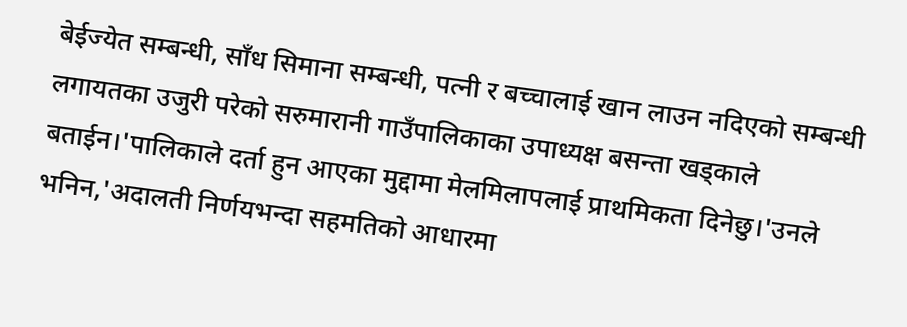बेईज्येत सम्बन्धी, साँध सिमाना सम्बन्धी, पत्नी र बच्चालाई खान लाउन नदिएको सम्बन्धी लगायतका उजुरी परेको सरुमारानी गाउँपालिकाका उपाध्यक्ष बसन्ता खड्काले बताईन।'पालिकाले दर्ता हुन आएका मुद्दामा मेलमिलापलाई प्राथमिकता दिनेछु।'उनले भनिन,'अदालती निर्णयभन्दा सहमतिको आधारमा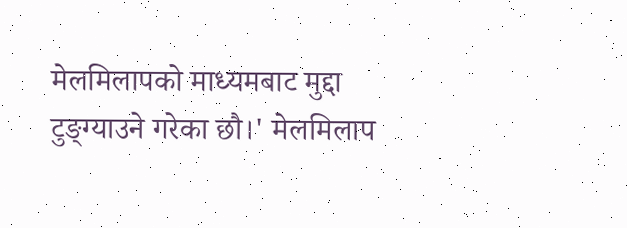मेलमिलापको माध्यमबाट मुद्दा टुङ्ग्याउने गरेका छौ।' मेलमिलाप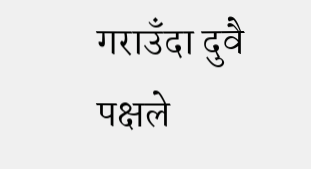गराउँदा दुवै पक्षले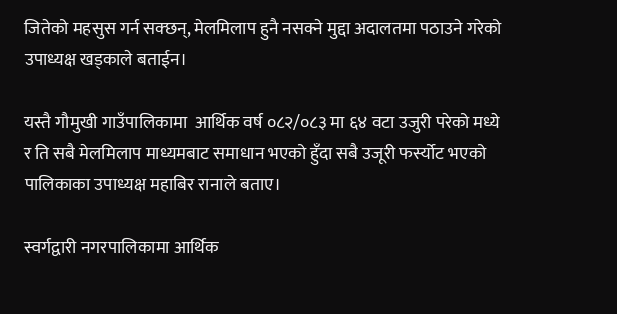जितेको महसुस गर्न सक्छन्, मेलमिलाप हुनै नसक्ने मुद्दा अदालतमा पठाउने गरेको उपाध्यक्ष खड्काले बताईन।

यस्तै गौमुखी गाउँपालिकामा  आर्थिक वर्ष ०८२/०८३ मा ६४ वटा उजुरी परेको मध्ये र ति सबै मेलमिलाप माध्यमबाट समाधान भएको हुँदा सबै उजूरी फर्स्योट भएको पालिकाका उपाध्यक्ष महाबिर रानाले बताए।

स्वर्गद्वारी नगरपालिकामा आर्थिक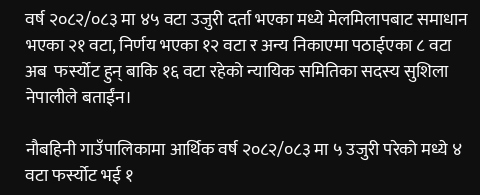वर्ष २०८२/०८३ मा ४५ वटा उजुरी दर्ता भएका मध्ये मेलमिलापबाट समाधान भएका २१ वटा, निर्णय भएका १२ वटा र अन्य निकाएमा पठाईएका ८ वटा अब  फर्स्योट हुन् बाकि १६ वटा रहेको न्यायिक समितिका सदस्य सुशिला नेपालीले बताईंन।

नौबहिनी गाउँपालिकामा आर्थिक वर्ष २०८२/०८३ मा ५ उजुरी परेको मध्ये ४ वटा फर्स्योट भई १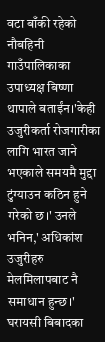वटा बाँकी रहेको नौबहिनी गाउँपालिकाका उपाध्यक्ष बिष्णा थापाले बताईंन।'केही उजुरीकर्ता रोजगारीका लागि भारत जाने भएकाले समयमै मुद्दा टुंग्याउन कठिन हुने गरेको छ।' उनले भनिन,' अधिकांश उजुरीहरु मेलमिलापबाट नै समाधान हुन्छ।' घरायसी बिबादका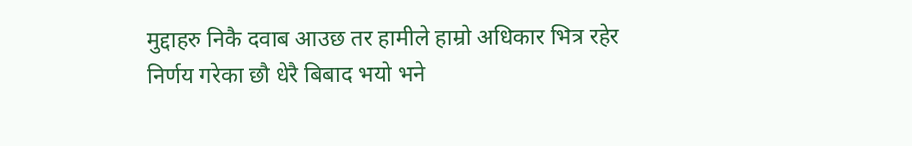मुद्दाहरु निकै दवाब आउछ तर हामीले हाम्रो अधिकार भित्र रहेर निर्णय गरेका छौ धेरै बिबाद भयो भने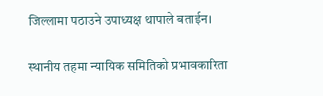जिल्लामा पठाउने उपाध्यक्ष थापाले बताईन।

स्थानीय तहमा न्यायिक समितिको प्रभावकारिता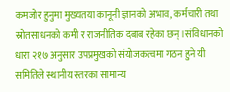कमजोर हुनुमा मुख्यतया कानूनी ज्ञानको अभाव, कर्मचारी तथा स्रोतसाधनको कमी र राजनीतिक दबाब रहेका छन्।संविधानको धारा २१७ अनुसार उपप्रमुखको संयोजकत्वमा गठन हुने यी समितिले स्थानीय स्तरका सामान्य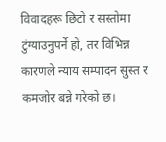विवादहरू छिटो र सस्तोमा टुंग्याउनुपर्ने हो, तर विभिन्न कारणले न्याय सम्पादन सुस्त र कमजोर बन्ने गरेको छ।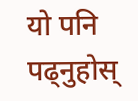यो पनि पढ्नुहोस्